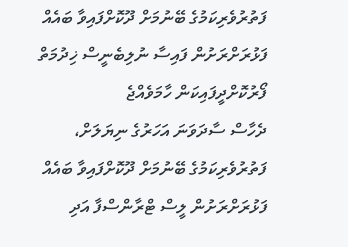ފަތުރުވެރިކަމުގެ ބޭނުމަށް ދޫކޮށްފައިވާ ބައެއް ފަޅުރަށްރަށުން ފައިސާ ނުލިބެނީސް ޚިދުމަތް ފޯރުކޮށްދީފައިކަން ހާމަވެއްޖެ
ދެހާސް ސާދަވަނަ އަހަރުގެ ނިޔަލަށް، ފަތުރުވެރިކަމުގެ ބޭނުމަށް ދޫކޮށްފައިވާ ބައެއް ފަޅުރަށްރަށުން ލީސް ޓްރާންސްފާ އަދި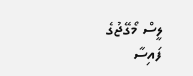ލީސް މޯގޭޖުގެ ފައިސާ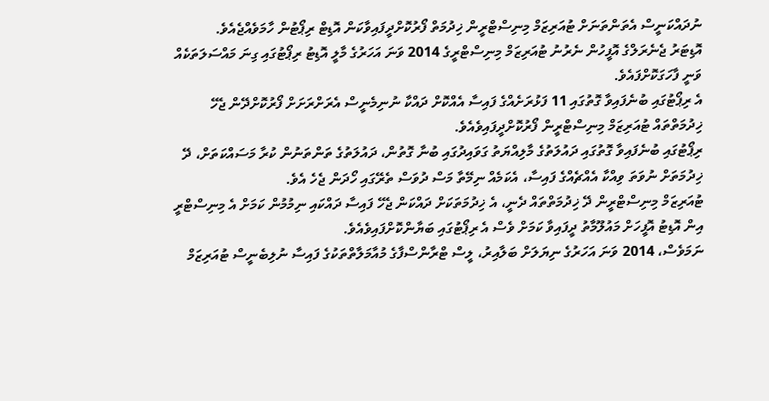ނުދައްކަނީސް އެތަންތަނަށް ޓުއަރިޒަމް މިނިސްޓްރީން ޚިދުމަތް ފޯރުކޮށްދީފައިވާކަން އޮޑިޓް ރިޕޯޓުން ހާމަވެއްޖެއެވެ.
އޮޑިޓަރު ޖެނެރަލްގެ އޮފީހުން ނެރުނު ޓުއަރިޒަމް މިނިސްޓްރީގެ 2014 ވަނަ އަހަރުގެ މާލީ އޮޑިޓު ރިޕޯޓުގައި ގިނަ މައްސަލަތަކެއް ވަނީ ފާހަގަކޮށްފައެވެ.
އެ ރިޕޯޓުގައި ބުނެފައިވާ ގޮތުގައި 11 ފަޅުރަށެއްގެ ފައިސާ އެއްކޮށް ދައްކާ ނުނިމެނީސް އެރަށްރަށަށް ފޯރުކޮށްދޭން ޖެހޭ ޚިދުމަތްތައް ޓުއަރިޒަމް މިނިސްޓްރީން ފޯރުކޮށްދީފައިވެއެވެ.
ރިޕޯޓުގައި ބުނެފައިވާ ގޮތުގައި ދައުލަތުގެ މާލިއްޔަތު ގަވައިދުގައި ބުނާ ގޮތުން، ދައުލަތުގެ ތަންތަނުން ކުރާ މަސައްކަތަށް، ދޭ ޚިދުމަތަށް ނުވަތަ ވިއްކާ އެއްޗެއްގެ ފައިސާ، އެކަމެއް ނިމޭތާ މަސް ދުވަސް ތެރޭގައި ހޯދަން ޖެހެ އެވެ.
ޓުއަރިޒަމް މިނިސްޓްރީން ދޭ ޚިދުމަތްތައް ދެނީ، އެ ޚިދުމަތަކަށް ދައްކަން ޖެހޭ ފައިސާ ދައްކައި ނިމުމުން ކަމަށް އެ މިނިސްޓްރީ އިން އޮޑިޓު އޮފީހަށް މައުލޫމާތު ދީފައިވާ ކަމަށް ވެސް އެ ރިޕޯޓުގައި ބަޔާންކޮށްފައިވެއެވެ.
ނަމަވެސް، 2014 ވަނަ އަހަރުގެ ނިޔަލަށް ބަލާއިރު، ލީސް ޓްރާންސްފާގެ މުއާމަލާތްތަކުގެ ފައިސާ ނުލިބެނީސް ޓުއަރިޒަމް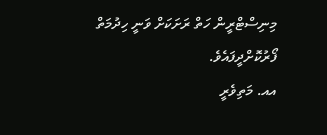މިނިސްޓްރީން ހަތް ރަށަކަށް ވަނީ ހިދުމަތް ފޯރުކޮށްދީފައެވެ.
އއ. މަތިވެރީ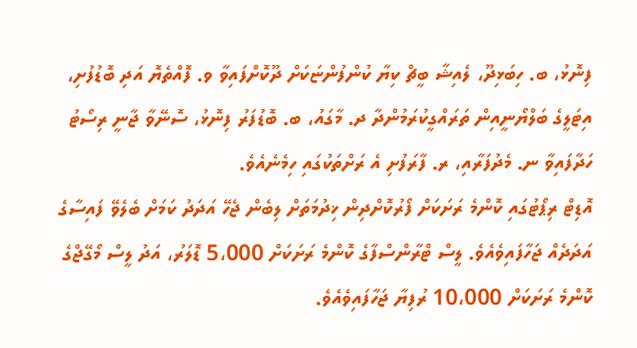ފިނޮޅު، ބ. ހިބަޅިދޫ، ލެއިޝާ ބީޗް ކިޔާ ކުންފުންޏަކަށް ދޫކޮށްފައިވާ ވ. ފޮއްތެޔޮ އަދި ބޮޑުފުށި، އިޓަލީގެ ބަލްޔޯނީއިން ތަރައްގީކުރަމުންދާ ދ. މާގައު، ބ. ބޮޑުފަރު ފިނޮޅު، ސޮނޭވާ ޖާނީ ރިސޯޓު ހަދާފައިވާ ނ. މެދުފަރާއި، ރ. ފާރަފުށި އެ ރަށްތަކުގައި ހިމެނެއެވެ.
އޮޑިޓް ރިޕޯޓުގައި ކޮންމެ ރަށަކަށް ފޯރުކޮށްދިން ޚިދުމަތަށް ލިބެން ޖެހޭ އަދަދު ކަމަށް ބެލެވޭ ފައިސާގެ އަދަދެއް ޖަހާފައިވެއެވެ. ލީސް ޓްރާންސްފާގެ ކޮންމެ ރަށަކަށް 5،000 ޑޮލަރު، އަދު ލީސް މޯގޭޖްގެ ކޮންމެ ރަށަކަށް 10،000 ރުފިޔާ ޖަހާފައިވެއެވެ.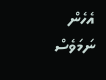އެހެން ނަމަވެސް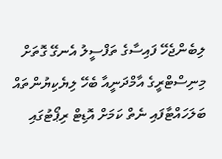ލިބެންޖެހޭ ފައިސާގެ ތަފްސީލު އެނގޭ ގޮތަށް މިނިސްޓްރީގެ އާމްދަނީއާ ބެހޭ ލިޔެކިޔުންތައް ބަލަހައްޓާފައި ނެތް ކަމަށް އޮޑިޓް ރިޕޯޓުގައި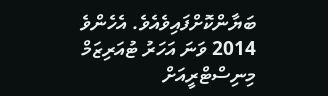ބަޔާންކޮށްފައިވެއެވެ. އެހެންވެ 2014 ވަނަ އަހަރު ޓުއަރިޒަމް މިނިސްޓްރީއަށް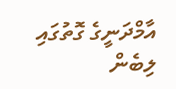އާމްދަނީގެ ގޮތުގައި ލިބެން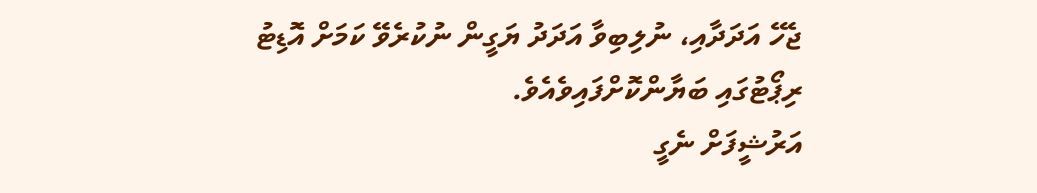ޖެހޭ އަދަދާއި، ނުލިބިވާ އަދަދު ޔަގީން ނުކުރެވޭ ކަމަށް އޮޑިޓު ރިޕޯޓުގައި ބަޔާންކޮށްފައިވެއެވެ.
އަރުޝީފަށް ނެގީ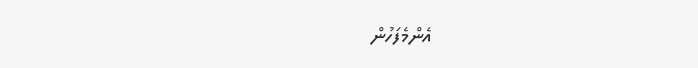އެންމެފަހުން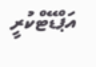އަޕްޑޭޓްކުރީ